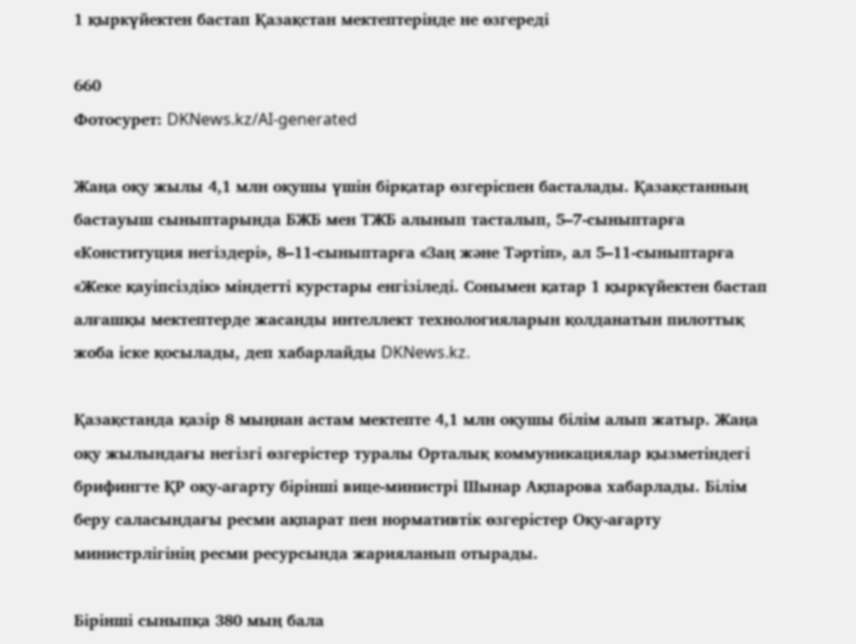1 қыркүйектен бастап Қазақстан мектептерінде не өзгереді

660
Фотосурет: DKNews.kz/AI-generated

Жаңа оқу жылы 4,1 млн оқушы үшін бірқатар өзгеріспен басталады. Қазақстанның бастауыш сыныптарында БЖБ мен ТЖБ алынып тасталып, 5–7-сыныптарға «Конституция негіздері», 8–11-сыныптарға «Заң және Тәртіп», ал 5–11-сыныптарға «Жеке қауіпсіздік» міндетті курстары енгізіледі. Сонымен қатар 1 қыркүйектен бастап алғашқы мектептерде жасанды интеллект технологияларын қолданатын пилоттық жоба іске қосылады, деп хабарлайды DKNews.kz.

Қазақстанда қазір 8 мыңнан астам мектепте 4,1 млн оқушы білім алып жатыр. Жаңа оқу жылындағы негізгі өзгерістер туралы Орталық коммуникациялар қызметіндегі брифингте ҚР оқу-ағарту бірінші вице-министрі Шынар Ақпарова хабарлады. Білім беру саласындағы ресми ақпарат пен нормативтік өзгерістер Оқу-ағарту министрлігінің ресми ресурсында жарияланып отырады.

Бірінші сыныпқа 380 мың бала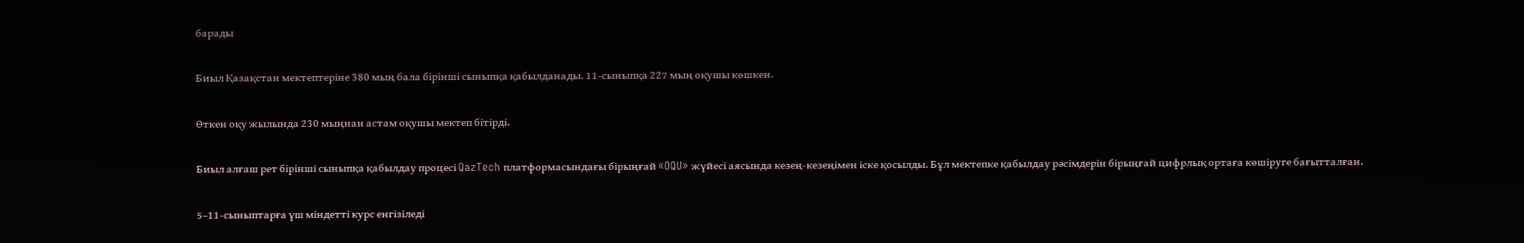барады

Биыл Қазақстан мектептеріне 380 мың бала бірінші сыныпқа қабылданады. 11-сыныпқа 227 мың оқушы көшкен.

Өткен оқу жылында 230 мыңнан астам оқушы мектеп бітірді.

Биыл алғаш рет бірінші сыныпқа қабылдау процесі QazTech платформасындағы бірыңғай «OQU» жүйесі аясында кезең-кезеңімен іске қосылды. Бұл мектепке қабылдау рәсімдерін бірыңғай цифрлық ортаға көшіруге бағытталған.

5–11-сыныптарға үш міндетті курс енгізіледі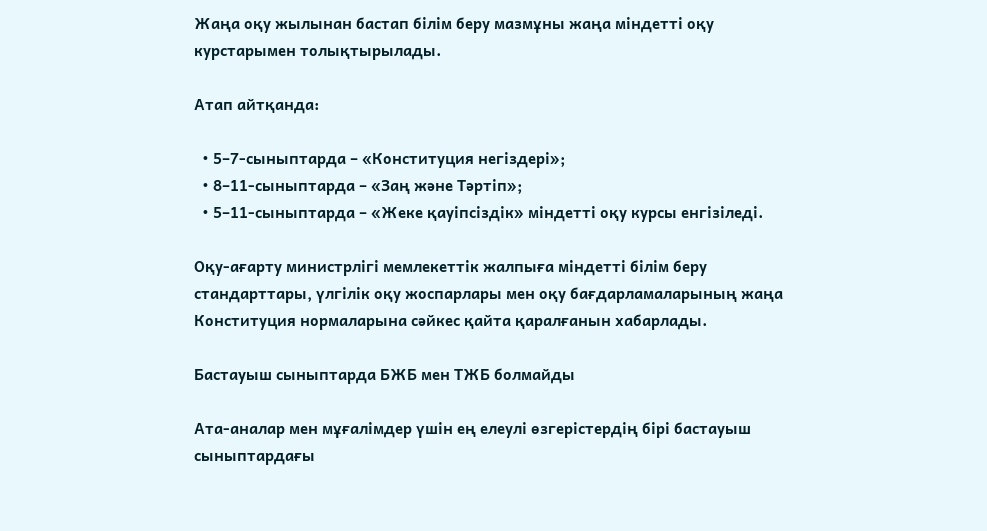Жаңа оқу жылынан бастап білім беру мазмұны жаңа міндетті оқу курстарымен толықтырылады.

Атап айтқанда:

  • 5–7-сыныптарда – «Конституция негіздері»;
  • 8–11-сыныптарда – «Заң және Тәртіп»;
  • 5–11-сыныптарда – «Жеке қауіпсіздік» міндетті оқу курсы енгізіледі.

Оқу-ағарту министрлігі мемлекеттік жалпыға міндетті білім беру стандарттары, үлгілік оқу жоспарлары мен оқу бағдарламаларының жаңа Конституция нормаларына сәйкес қайта қаралғанын хабарлады.

Бастауыш сыныптарда БЖБ мен ТЖБ болмайды

Ата-аналар мен мұғалімдер үшін ең елеулі өзгерістердің бірі бастауыш сыныптардағы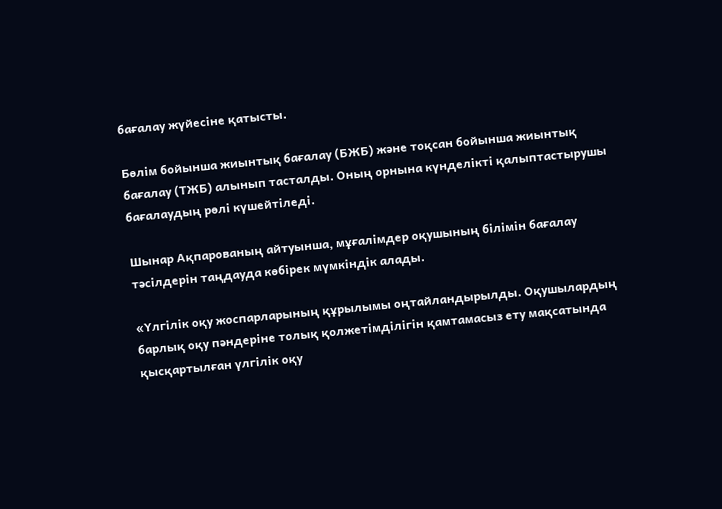бағалау жүйесіне қатысты.

Бөлім бойынша жиынтық бағалау (БЖБ) және тоқсан бойынша жиынтық бағалау (ТЖБ) алынып тасталды. Оның орнына күнделікті қалыптастырушы бағалаудың рөлі күшейтіледі.

Шынар Ақпарованың айтуынша, мұғалімдер оқушының білімін бағалау тәсілдерін таңдауда көбірек мүмкіндік алады.

«Үлгілік оқу жоспарларының құрылымы оңтайландырылды. Оқушылардың барлық оқу пәндеріне толық қолжетімділігін қамтамасыз ету мақсатында қысқартылған үлгілік оқу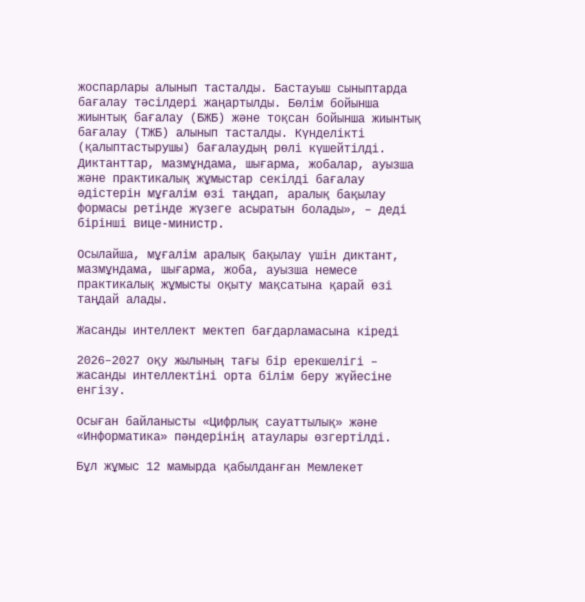жоспарлары алынып тасталды. Бастауыш сыныптарда бағалау тәсілдері жаңартылды. Бөлім бойынша жиынтық бағалау (БЖБ) және тоқсан бойынша жиынтық бағалау (ТЖБ) алынып тасталды. Күнделікті (қалыптастырушы) бағалаудың рөлі күшейтілді. Диктанттар, мазмұндама, шығарма, жобалар, ауызша және практикалық жұмыстар секілді бағалау әдістерін мұғалім өзі таңдап, аралық бақылау формасы ретінде жүзеге асыратын болады», – деді бірінші вице-министр.

Осылайша, мұғалім аралық бақылау үшін диктант, мазмұндама, шығарма, жоба, ауызша немесе практикалық жұмысты оқыту мақсатына қарай өзі таңдай алады.

Жасанды интеллект мектеп бағдарламасына кіреді

2026–2027 оқу жылының тағы бір ерекшелігі – жасанды интеллектіні орта білім беру жүйесіне енгізу.

Осыған байланысты «Цифрлық сауаттылық» және «Информатика» пәндерінің атаулары өзгертілді.

Бұл жұмыс 12 мамырда қабылданған Мемлекет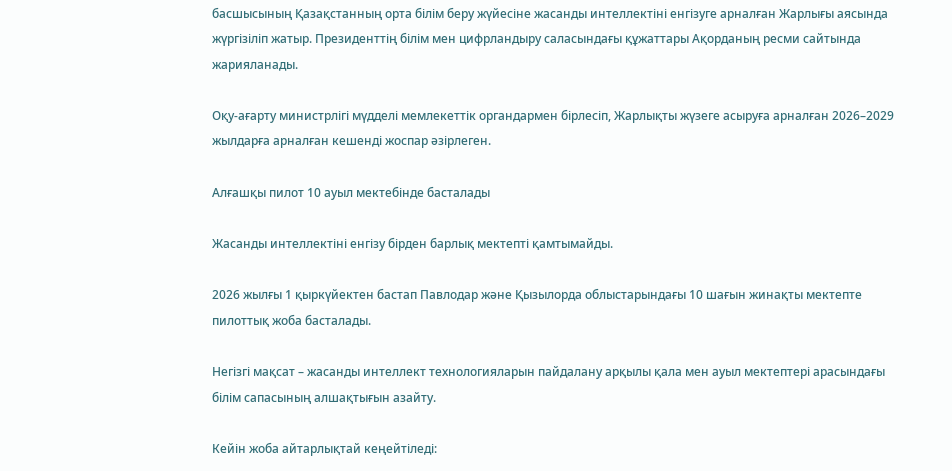басшысының Қазақстанның орта білім беру жүйесіне жасанды интеллектіні енгізуге арналған Жарлығы аясында жүргізіліп жатыр. Президенттің білім мен цифрландыру саласындағы құжаттары Ақорданың ресми сайтында жарияланады.

Оқу-ағарту министрлігі мүдделі мемлекеттік органдармен бірлесіп, Жарлықты жүзеге асыруға арналған 2026–2029 жылдарға арналған кешенді жоспар әзірлеген.

Алғашқы пилот 10 ауыл мектебінде басталады

Жасанды интеллектіні енгізу бірден барлық мектепті қамтымайды.

2026 жылғы 1 қыркүйектен бастап Павлодар және Қызылорда облыстарындағы 10 шағын жинақты мектепте пилоттық жоба басталады.

Негізгі мақсат – жасанды интеллект технологияларын пайдалану арқылы қала мен ауыл мектептері арасындағы білім сапасының алшақтығын азайту.

Кейін жоба айтарлықтай кеңейтіледі: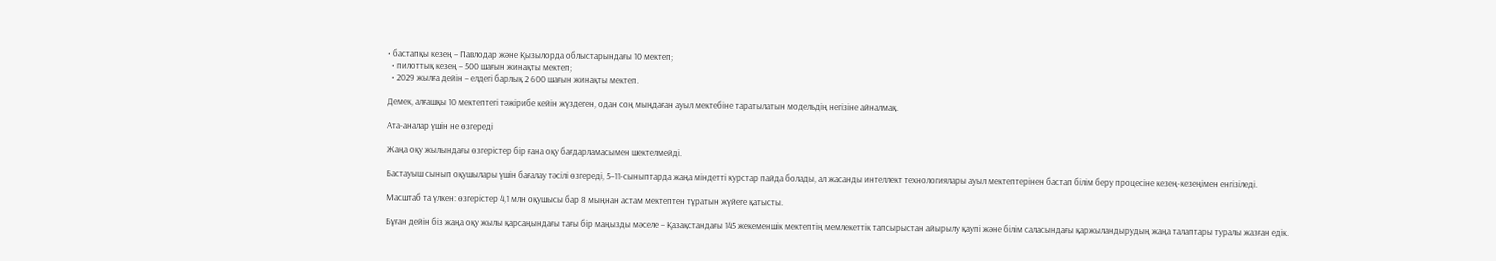• бастапқы кезең – Павлодар және Қызылорда облыстарындағы 10 мектеп;
  • пилоттық кезең – 500 шағын жинақты мектеп;
  • 2029 жылға дейін – елдегі барлық 2 600 шағын жинақты мектеп.

Демек, алғашқы 10 мектептегі тәжірибе кейін жүздеген, одан соң мыңдаған ауыл мектебіне таратылатын модельдің негізіне айналмақ.

Ата-аналар үшін не өзгереді

Жаңа оқу жылындағы өзгерістер бір ғана оқу бағдарламасымен шектелмейді.

Бастауыш сынып оқушылары үшін бағалау тәсілі өзгереді, 5–11-сыныптарда жаңа міндетті курстар пайда болады, ал жасанды интеллект технологиялары ауыл мектептерінен бастап білім беру процесіне кезең-кезеңімен енгізіледі.

Масштаб та үлкен: өзгерістер 4,1 млн оқушысы бар 8 мыңнан астам мектептен тұратын жүйеге қатысты.

Бұған дейін біз жаңа оқу жылы қарсаңындағы тағы бір маңызды мәселе – Қазақстандағы 145 жекеменшік мектептің мемлекеттік тапсырыстан айырылу қаупі және білім саласындағы қаржыландырудың жаңа талаптары туралы жазған едік.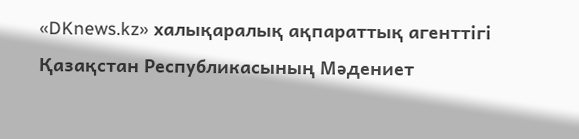«DKnews.kz» халықаралық ақпараттық агенттігі Қазақстан Республикасының Мәдениет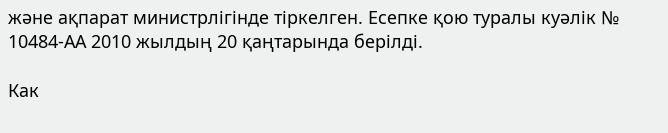және ақпарат министрлігінде тіркелген. Есепке қою туралы куәлік № 10484-АА 2010 жылдың 20 қаңтарында берілді.

Как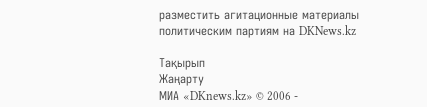разместить агитационные материалы политическим партиям на DKNews.kz

Тақырып
Жаңарту
МИА «DKnews.kz» © 2006 -